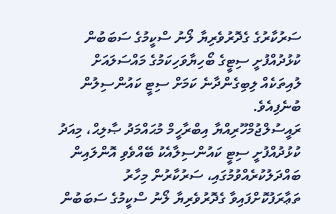ސަރުކާރުގެ ގެދޮރުވެރިޔާ ލޯނު ސްކީމުގެ ސަބަބުން ކުޅުދުއްފުށީ ސިޓީގެ ބޯހިޔާވަހިކަމުގެ މައްސަލައަށް ލުއިތަކެއް ލިބިގެންދާނެ ކަމަށް ސިޓީ ކައުންސިލުން ބުނެފިއެވެ.
ރައީސުލްޖުމްހޫރިއްޔާ އިބްރާހީމް މުޙައްމަދު ޞާލިޙް، މިއަދު ކުޅުދުއްފުށީ ސިޓީ ކައުންސިލާއެކު ބޭއްވެވި އޮންލައިން ބައްދަލުކުރެއްވުމުގައި، ސަރުކާރުން މިހާރު ތަޢާރަފުކޮށްފައިވާ ގެދޮރުވެރިޔާ ލޯނު ސްކީމުގެ ސަބަބުން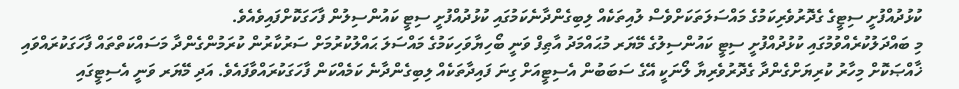ކުޅުދުއްފުށީ ސިޓީގެ ގެދޮރުވެރިކަމުގެ މައްސަލަތަކަށްވެސް ލުއިތަކެއް ލިބިގެންދާނެކަމުގައި ކުޅުދުއްފުށީ ސިޓީ ކައުންސިލުން ފާހަގަކޮށްފައިވެއެވެ.
މި ބައްދަލުކުރެއްވުމުގައި ކުޅުދުއްފުށީ ސިޓީ ކައުންސިލުގެ މޭޔަރ މުޙައްމަދު އާޠިފް ވަނީ ބޯހިޔާވަހިކަމުގެ މައްސަލަ ޙައްލުކުރުމަށް ސަރުކާރުން ކުރަމުންގެންދާ މަސައްކަތްތައް ފާހަގަކުރައްވައި ޚާއްޞަކޮށް މިހާރު ކުރިޔަށްގެންދާ ގެދޮރުވެރިޔާ ލޯނަކީ އޭގެ ސަބަބުން އެސިޓީއަށް ގިނަ ފައިދާތަކެއް ލިބިގެންދާނެ ކަމެއްކަން ފާހަގަކުރައްވާފައެވެ. އަދި މޭޔަރ ވަނީ އެސިޓީގައި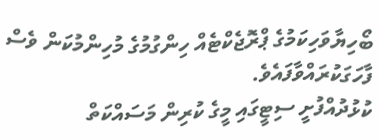ބޯހިޔާވަހިކަމުގެ ޕްރޮޖެކްޓެއް ހިންގުމުގެ މުހިންމުކަން ވެސް ފާހަގަކުރައްވާފައެވެ.
ކުޅުދުއްފުށީ ސިޓީގައި މީގެ ކުރިން މަސައްކަތް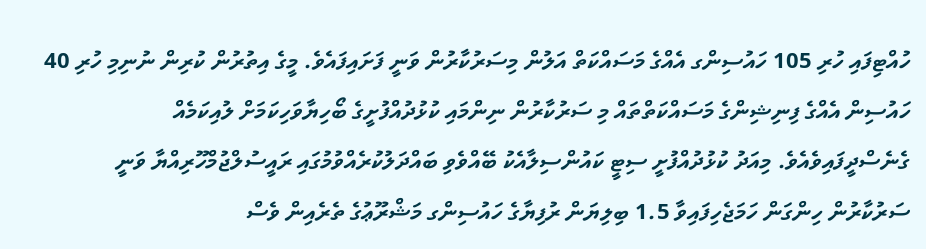ހުއްޓިފައި ހުރި 105 ހައުސިންގ އެއްގެ މަސައްކަތް އަލުން މިސަރުކާރުން ވަނީ ފަށައިފައެވެ. މީގެ އިތުރުން ކުރިން ނުނިމި ހުރި 40 ހައުސިން އެއްގެ ފިނިޝިންގެ މަސައްކަތްތައް މި ސަރުކާރުން ނިންމައި ކުޅުދުއްފުށީގެ ބޯހިޔާވަހިކަމަށް ލުއިކަމެއް ގެނެސްދީފައިވެއެވެ. މިއަދު ކުޅުދުއްފުށީ ސިޓީ ކައުންސިލާއެކު ބޭއްވެވި ބައްދަލުކުރެއްވުމުގައި ރައީސުލްޖުމްހޫރިއްޔާ ވަނީ ސަރުކާރުން ހިންގަން ހަމަޖެހިފައިވާ 1.5 ބިލިޔަން ރުފިޔާގެ ހައުސިންގ މަޝްރޫޢުގެ ތެރެއިން ވެސް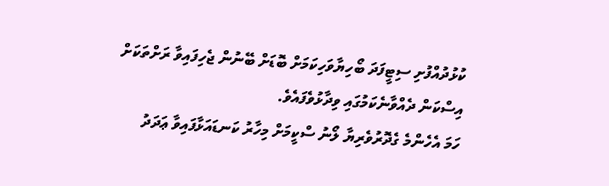ކުޅުދުއްފުށި ސިޓީފަދަ ބޯހިޔާވަހިކަމަށް ބޮޑަށް ބޭނުން ޖެހިފައިވާ ރަށްތަކަށް އިސްކަން ދެއްވާނެކަމުގައި ވިދާޅުވެފައެވެ.
ހަމަ އެހެންމެ ގެދޮރުވެރިޔާ ލޯނު ސްކީމަށް މިހާރު ކަނޑައަޅާފައިވާ ޢަދަދު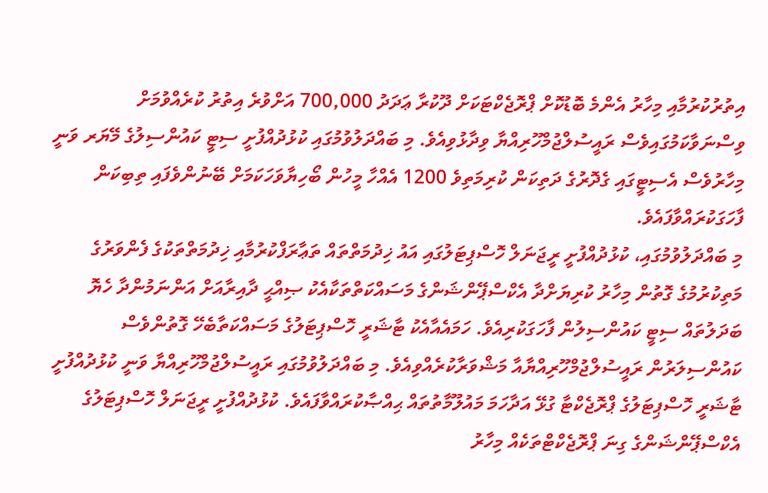އިތުރުކުރުމާއި މިހާރު އެންމެ ބޮޑުކޮށް ޕްރޮޖެކްޓަކަށް ދޫކުރާ ޢަދަދު 700,000 އަށްވުރެ އިތުރު ކުރެއްވުމަށް ވިސްނަވާކަމުގައިވެސް ރައީސުލްޖުމްހޫރިއްޔާ ވިދާޅުވިއެވެ. މި ބައްދަލުވުމުގައި ކުޅުދުއްފުށީ ސިޓީ ކައުންސިލުގެ މޭޔަރ ވަނީ މިހާރުވެސް އެސިޓީގައި ގެދޮރުގެ ދަތިކަން ކުރިމަތިވެ 1200 އެއްހާ މީހުން ބޯހިޔާވަހަކަމަށް ބޭނުންވެފައި ތިބިކަން ފާހަގަކުރައްވާފައެވެ.
މި ބައްދަލުވުމުގައި، ކުޅުދުއްފުށީ ރީޖަނަލް ހޮސްޕިޓަލުގައި އައު ޚިދުމަތްތައް ތަޢާރަފްކުރުމާއި ޚިދުމަތްތަކުގެ ފެންވަރުގެ މަތިކުރުމުގެ ގޮތުން މިހާރު ކުރިޔަށްދާ އެކްސްޕޭންޝަންގެ މަސައްކަތްތަކާއެކު ޞިއްޙީ ދާއިރާއަށް އަންނަމުންދާ ހެޔޮ ބަދަލުތައް ސިޓީ ކައުންސިލުން ފާހަގަކުރިއެވެ. ހަމައެއާއެކު ޓާޝަރީ ހޮސްޕިޓަލުގެ މަސައްކަތާބެހޭ ގޮތުންވެސް ކައުންސިލަރުން ރައީސުލްޖުމްހޫރިއްޔާއާ މަޝްވަރާކުރެއްވިއެވެ. މި ބައްދަލުވުމުގައި ރައީސުލްޖުމްހޫރިއްޔާ ވަނީ ކުޅުދުއްފުށީ ޓާޝަރީ ހޮސްޕިޓަލުގެ ޕްރޮޖެކްޓާ ގުޅޭ އަދާހަމަ މައުލޫމާތުތައް ޙިއްޞާކުރައްވާފައެވެ. ކުޅުދުއްފުށީ ރީޖަނަލް ހޮސްޕިޓަލުގެ އެކްސްޕޭންޝަންގެ ގިނަ ޕްރޮޖެކްޓްތަކެއް މިހާރު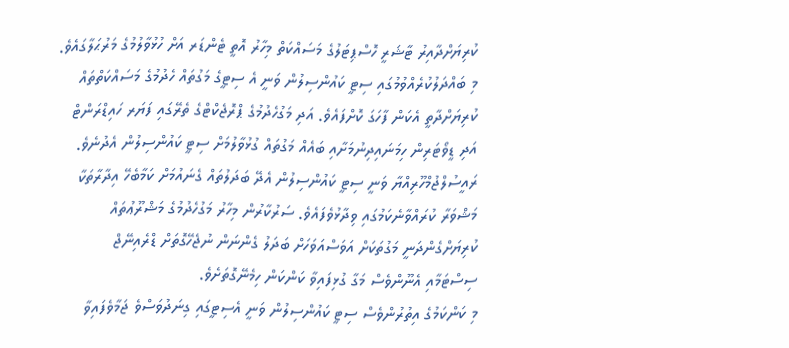ކުރިޔަށްދާއިރު ޓާޝަރީ ހޮސްޕިޓަލުގެ މަސައްކަތް މިހާރު އޮތީ ޓެންޑަރ އަށް ހުޅުވާލުމުގެ މަރުޙަލާގައެވެ.
މި ބައްދަލުކުރެއްވުމުގައި ސިޓީ ކައުންސިލުން ވަނީ އެ ސިޓީގެ މަގުތައް ހެދުމުގެ މަސައްކަތްތައް ކުރިޔަށްދާތީ އެކަން ފާހަގަ ކޮށްފައެވެ. އަދި މަގުހެދުމުގެ ޕްރޮޖެކްޓްގެ ތެރޭގައި ފަޔަރ ހައިޑްރަންޓް އަދި ޑީވޯޓަރިން ހިމަނައިދިނުމަށާއި ބައެއް މަގުތައް ގުޅުވާލުމަށް ސިޓީ ކައުންސިލުން އެދުނެވެ. ރައީސުލްޖުމްހޫރިއްޔާ ވަނީ ސިޓީ ކައުންސިލުން އެދޭ ބަދަލުތައް ގެނައުމަށް ކަމާބެހޭ އިދާރާތަކާ މަޝްވަރާ ކުރައްވާނެކަމުގައި ވިދާޅުވެފައެވެ. ސަރުކާރުން މިހާރު މަގުހެދުމުގެ މަޝްރޫޢުތައް ކުރިޔަށްގެންދަނީ މަގުތަކަށް އަވަސްއަވަހަށް ބަދަލު ގެންނަން ނުޖެހޭގޮތަށް ޑްރެއިނޭޖް ސިސްޓަމާއި އެނޫންވެސް މަގާ ގުޅިފައިވާ ކަންކަން ހިމެނޭގޮތަށެވެ.
މި ކަންކަމުގެ އިތުރުންވެސް ސިޓީ ކައުންސިލުން ވަނީ އެސިޓީގައި ގިނަދުވަސްވެ ޖަމާވެފައިވާ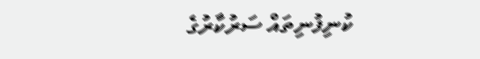ކުނިފުނިތައް ސަރުކާރުގެ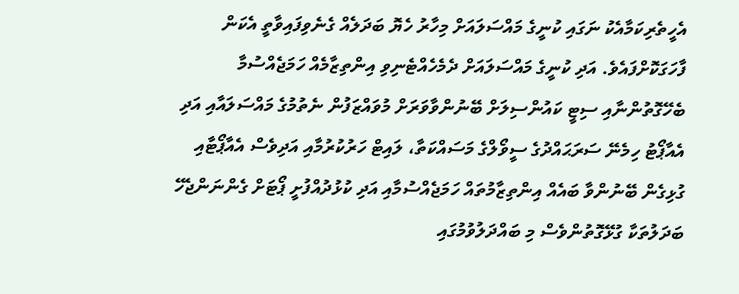އެހީތެރިކަމާއެކު ނަގައި ކުނީގެ މައްސަލައަށް މިހާރު ހެޔޮ ބަދަލެއް ގެނެވިފައިވާތީ އެކަން ފާހަގަކޮށްފައެވެ. އަދި ކުނީގެ މައްސަލައަށް ދެމެހެއްޓެނިވި އިންތިޒާމެއް ހަމަޖެއްސުމާ ބެހޭގޮތުންނާއި ސިޓީ ކައުންސިލަށް ބޭނުންވާވަރަށް މުވައްޒަފުން ނެތުމުގެ މައްސަލައާއި އަދި އެއާޕޯޓު ހިމެނޭ ސަރަޙައްދުގެ ސީވޯލްގެ މަސައްކަތާ، ލައިޓް ހަރުކުރުމާއި އަދިވެސް އެއާޕޯޓާއި ގުޅިގެން ބޭނުންވާ ބައެއް އިންތިޒާމުތައް ހަމަޖެއްސުމާއި އަދި ކުޅުދުއްފުށީ ޕޯޓަށް ގެންނަންޖެހޭ ބަދަލުތަކާ ގުޅޭގޮތުންވެސް މި ބައްދަލުވުމުގައި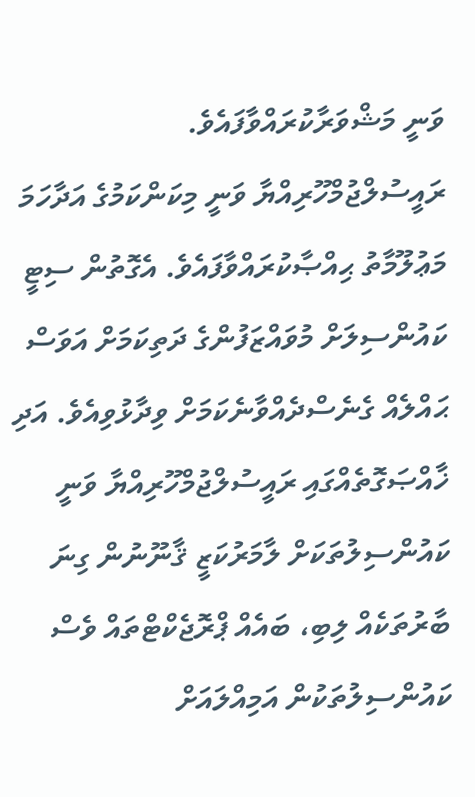ވަނީ މަޝްވަރާކުރައްވާފައެވެ.
ރައީސުލްޖުމްހޫރިއްޔާ ވަނީ މިކަންކަމުގެ އަދާހަމަ މަޢުލޫމާތު ޙިއްޞާކުރައްވާފައެވެ. އެގޮތުން ސިޓީ ކައުންސިލަށް މުވައްޒަފުންގެ ދަތިކަމަށް އަވަސް ޙައްލެއް ގެނެސްދެއްވާނެކަމަށް ވިދާޅުވިއެވެ. އަދި ޚާއްޞަގޮތެއްގައި ރައީސުލްޖުމްހޫރިއްޔާ ވަނީ ކައުންސިލުތަކަށް ލާމަރުކަޒީ ޤާނޫނުން ގިނަ ބާރުތަކެއް ލިބި، ބައެއް ޕްރޮޖެކްޓްތައް ވެސް ކައުންސިލުތަކުން އަމިއްލައަށް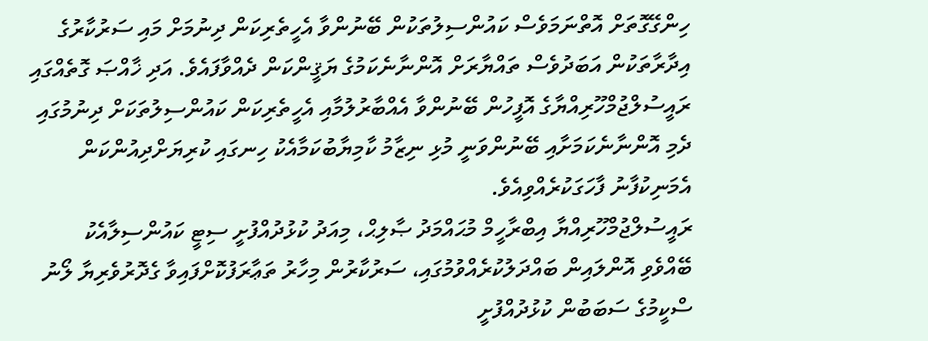ހިންގޭގޮތަށް އޮތްނަމަވެސް ކައުންސިލުތަކުން ބޭނުންވާ އެހީތެރިކަން ދިނުމަށް މައި ސަރުކާރުގެ އިދާރާތަކުން އަބަދުވެސް ތައްޔާރަށް އޮންނާނެކަމުގެ ޔަޤީންކަން ދެއްވާފައެވެ. އަދި ޚާއްޞަ ގޮތެއްގައި ރައީސުލްޖުމްހޫރިއްޔާގެ އޮފީހުން ބޭނުންވާ އެއްބާރުލުމާއި އެހީތެރިކަން ކައުންސިލުތަކަށް ދިނުމުގައި ދެމި އޮންނާނެކަމަށާއި ބޭނުންވަނީ މުޅި ނިޒާމު ކާމިޔާބުކަމާއެކު ހިނގައި ކުރިޔަށްދިއުންކަން އެމަނިކުފާނު ފާހަގަކުރެއްވިއެވެ.
ރައީސުލްޖުމްހޫރިއްޔާ އިބްރާހީމް މުޙައްމަދު ޞާލިޙް، މިއަދު ކުޅުދުއްފުށީ ސިޓީ ކައުންސިލާއެކު ބޭއްވެވި އޮންލައިން ބައްދަލުކުރެއްވުމުގައި، ސަރުކާރުން މިހާރު ތަޢާރަފުކޮށްފައިވާ ގެދޮރުވެރިޔާ ލޯނު ސްކީމުގެ ސަބަބުން ކުޅުދުއްފުށީ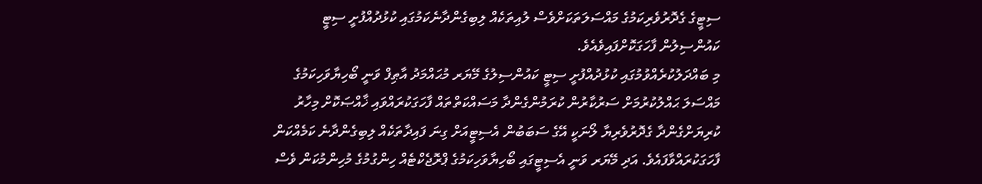ސިޓީގެ ގެދޮރުވެރިކަމުގެ މައްސަލަތަކަށްވެސް ލުއިތަކެއް ލިބިގެންދާނެކަމުގައި ކުޅުދުއްފުށީ ސިޓީ ކައުންސިލުން ފާހަގަކޮށްފައިވެއެވެ.
މި ބައްދަލުކުރެއްވުމުގައި ކުޅުދުއްފުށީ ސިޓީ ކައުންސިލުގެ މޭޔަރ މުޙައްމަދު އާޠިފް ވަނީ ބޯހިޔާވަހިކަމުގެ މައްސަލަ ޙައްލުކުރުމަށް ސަރުކާރުން ކުރަމުންގެންދާ މަސައްކަތްތައް ފާހަގަކުރައްވައި ޚާއްޞަކޮށް މިހާރު ކުރިޔަށްގެންދާ ގެދޮރުވެރިޔާ ލޯނަކީ އޭގެ ސަބަބުން އެސިޓީއަށް ގިނަ ފައިދާތަކެއް ލިބިގެންދާނެ ކަމެއްކަން ފާހަގަކުރައްވާފައެވެ. އަދި މޭޔަރ ވަނީ އެސިޓީގައި ބޯހިޔާވަހިކަމުގެ ޕްރޮޖެކްޓެއް ހިންގުމުގެ މުހިންމުކަން ވެސް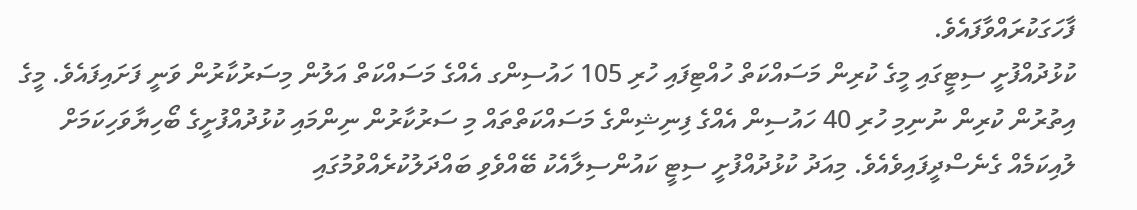ފާހަގަކުރައްވާފައެވެ.
ކުޅުދުއްފުށީ ސިޓީގައި މީގެ ކުރިން މަސައްކަތް ހުއްޓިފައި ހުރި 105 ހައުސިންގ އެއްގެ މަސައްކަތް އަލުން މިސަރުކާރުން ވަނީ ފަށައިފައެވެ. މީގެ އިތުރުން ކުރިން ނުނިމި ހުރި 40 ހައުސިން އެއްގެ ފިނިޝިންގެ މަސައްކަތްތައް މި ސަރުކާރުން ނިންމައި ކުޅުދުއްފުށީގެ ބޯހިޔާވަހިކަމަށް ލުއިކަމެއް ގެނެސްދީފައިވެއެވެ. މިއަދު ކުޅުދުއްފުށީ ސިޓީ ކައުންސިލާއެކު ބޭއްވެވި ބައްދަލުކުރެއްވުމުގައި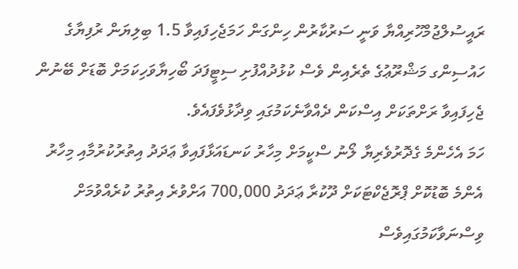ރައީސުލްޖުމްހޫރިއްޔާ ވަނީ ސަރުކާރުން ހިންގަން ހަމަޖެހިފައިވާ 1.5 ބިލިޔަން ރުފިޔާގެ ހައުސިންގ މަޝްރޫޢުގެ ތެރެއިން ވެސް ކުޅުދުއްފުށި ސިޓީފަދަ ބޯހިޔާވަހިކަމަށް ބޮޑަށް ބޭނުން ޖެހިފައިވާ ރަށްތަކަށް އިސްކަން ދެއްވާނެކަމުގައި ވިދާޅުވެފައެވެ.
ހަމަ އެހެންމެ ގެދޮރުވެރިޔާ ލޯނު ސްކީމަށް މިހާރު ކަނޑައަޅާފައިވާ ޢަދަދު އިތުރުކުރުމާއި މިހާރު އެންމެ ބޮޑުކޮށް ޕްރޮޖެކްޓަކަށް ދޫކުރާ ޢަދަދު 700,000 އަށްވުރެ އިތުރު ކުރެއްވުމަށް ވިސްނަވާކަމުގައިވެސް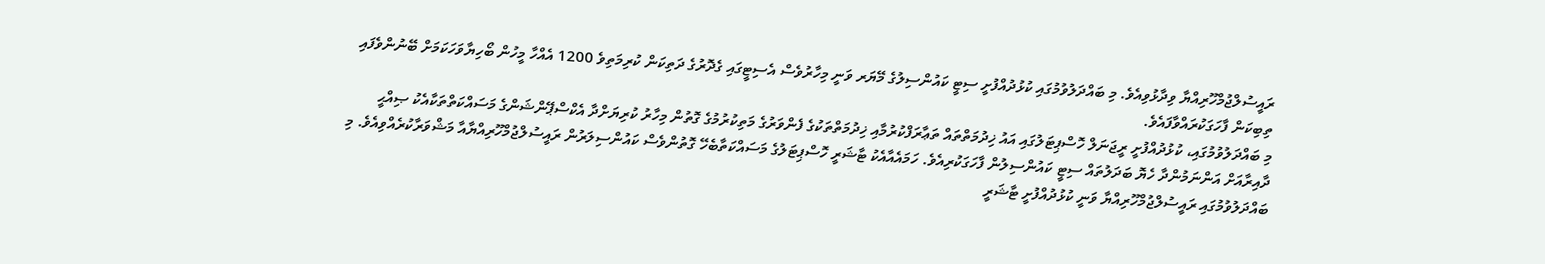ރައީސުލްޖުމްހޫރިއްޔާ ވިދާޅުވިއެވެ. މި ބައްދަލުވުމުގައި ކުޅުދުއްފުށީ ސިޓީ ކައުންސިލުގެ މޭޔަރ ވަނީ މިހާރުވެސް އެސިޓީގައި ގެދޮރުގެ ދަތިކަން ކުރިމަތިވެ 1200 އެއްހާ މީހުން ބޯހިޔާވަހަކަމަށް ބޭނުންވެފައި ތިބިކަން ފާހަގަކުރައްވާފައެވެ.
މި ބައްދަލުވުމުގައި، ކުޅުދުއްފުށީ ރީޖަނަލް ހޮސްޕިޓަލުގައި އައު ޚިދުމަތްތައް ތަޢާރަފްކުރުމާއި ޚިދުމަތްތަކުގެ ފެންވަރުގެ މަތިކުރުމުގެ ގޮތުން މިހާރު ކުރިޔަށްދާ އެކްސްޕޭންޝަންގެ މަސައްކަތްތަކާއެކު ޞިއްޙީ ދާއިރާއަށް އަންނަމުންދާ ހެޔޮ ބަދަލުތައް ސިޓީ ކައުންސިލުން ފާހަގަކުރިއެވެ. ހަމައެއާއެކު ޓާޝަރީ ހޮސްޕިޓަލުގެ މަސައްކަތާބެހޭ ގޮތުންވެސް ކައުންސިލަރުން ރައީސުލްޖުމްހޫރިއްޔާއާ މަޝްވަރާކުރެއްވިއެވެ. މި ބައްދަލުވުމުގައި ރައީސުލްޖުމްހޫރިއްޔާ ވަނީ ކުޅުދުއްފުށީ ޓާޝަރީ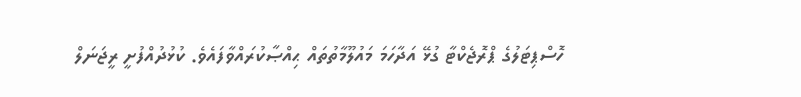ހޮސްޕިޓަލުގެ ޕްރޮޖެކްޓާ ގުޅޭ އަދާހަމަ މައުލޫމާތުތައް ޙިއްޞާކުރައްވާފައެވެ. ކުޅުދުއްފުށީ ރީޖަނަލް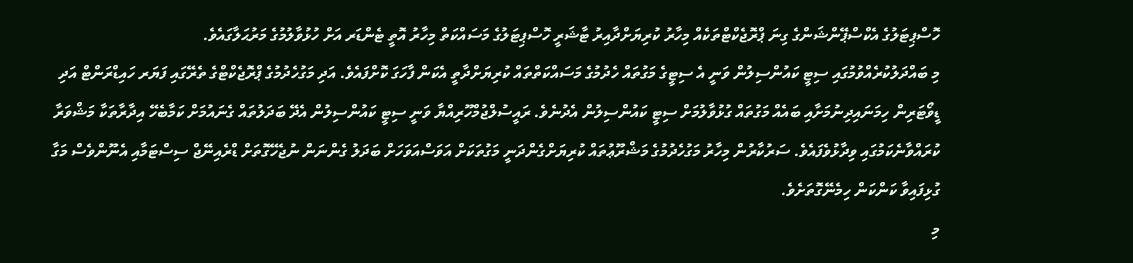ހޮސްޕިޓަލުގެ އެކްސްޕޭންޝަންގެ ގިނަ ޕްރޮޖެކްޓްތަކެއް މިހާރު ކުރިޔަށްދާއިރު ޓާޝަރީ ހޮސްޕިޓަލުގެ މަސައްކަތް މިހާރު އޮތީ ޓެންޑަރ އަށް ހުޅުވާލުމުގެ މަރުޙަލާގައެވެ.
މި ބައްދަލުކުރެއްވުމުގައި ސިޓީ ކައުންސިލުން ވަނީ އެ ސިޓީގެ މަގުތައް ހެދުމުގެ މަސައްކަތްތައް ކުރިޔަށްދާތީ އެކަން ފާހަގަ ކޮށްފައެވެ. އަދި މަގުހެދުމުގެ ޕްރޮޖެކްޓްގެ ތެރޭގައި ފަޔަރ ހައިޑްރަންޓް އަދި ޑީވޯޓަރިން ހިމަނައިދިނުމަށާއި ބައެއް މަގުތައް ގުޅުވާލުމަށް ސިޓީ ކައުންސިލުން އެދުނެވެ. ރައީސުލްޖުމްހޫރިއްޔާ ވަނީ ސިޓީ ކައުންސިލުން އެދޭ ބަދަލުތައް ގެނައުމަށް ކަމާބެހޭ އިދާރާތަކާ މަޝްވަރާ ކުރައްވާނެކަމުގައި ވިދާޅުވެފައެވެ. ސަރުކާރުން މިހާރު މަގުހެދުމުގެ މަޝްރޫޢުތައް ކުރިޔަށްގެންދަނީ މަގުތަކަށް އަވަސްއަވަހަށް ބަދަލު ގެންނަން ނުޖެހޭގޮތަށް ޑްރެއިނޭޖް ސިސްޓަމާއި އެނޫންވެސް މަގާ ގުޅިފައިވާ ކަންކަން ހިމެނޭގޮތަށެވެ.
މި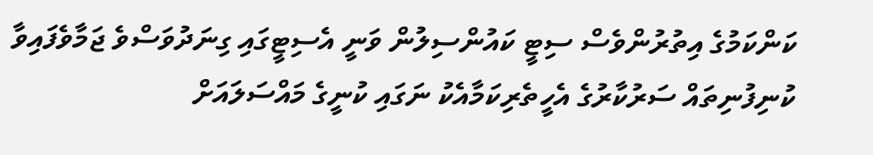ކަންކަމުގެ އިތުރުންވެސް ސިޓީ ކައުންސިލުން ވަނީ އެސިޓީގައި ގިނަދުވަސްވެ ޖަމާވެފައިވާ ކުނިފުނިތައް ސަރުކާރުގެ އެހީތެރިކަމާއެކު ނަގައި ކުނީގެ މައްސަލައަށް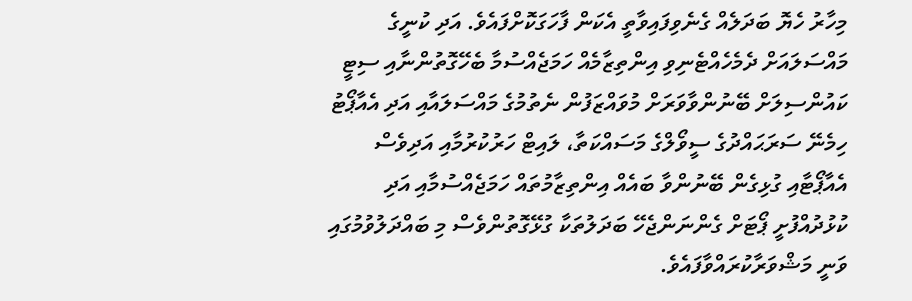މިހާރު ހެޔޮ ބަދަލެއް ގެނެވިފައިވާތީ އެކަން ފާހަގަކޮށްފައެވެ. އަދި ކުނީގެ މައްސަލައަށް ދެމެހެއްޓެނިވި އިންތިޒާމެއް ހަމަޖެއްސުމާ ބެހޭގޮތުންނާއި ސިޓީ ކައުންސިލަށް ބޭނުންވާވަރަށް މުވައްޒަފުން ނެތުމުގެ މައްސަލައާއި އަދި އެއާޕޯޓު ހިމެނޭ ސަރަޙައްދުގެ ސީވޯލްގެ މަސައްކަތާ، ލައިޓް ހަރުކުރުމާއި އަދިވެސް އެއާޕޯޓާއި ގުޅިގެން ބޭނުންވާ ބައެއް އިންތިޒާމުތައް ހަމަޖެއްސުމާއި އަދި ކުޅުދުއްފުށީ ޕޯޓަށް ގެންނަންޖެހޭ ބަދަލުތަކާ ގުޅޭގޮތުންވެސް މި ބައްދަލުވުމުގައި ވަނީ މަޝްވަރާކުރައްވާފައެވެ.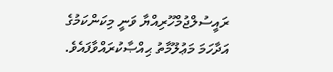ރައީސުލްޖުމްހޫރިއްޔާ ވަނީ މިކަންކަމުގެ އަދާހަމަ މަޢުލޫމާތު ޙިއްޞާކުރައްވާފައެވެ.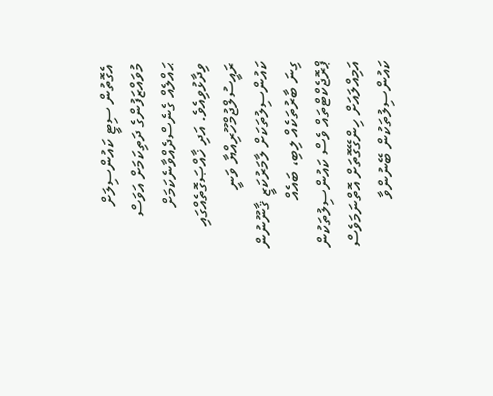އެގޮތުން ސިޓީ ކައުންސިލަށް މުވައްޒަފުންގެ ދަތިކަމަށް އަވަސް ޙައްލެއް ގެނެސްދެއްވާނެކަމަށް ވިދާޅުވިއެވެ. އަދި ޚާއްޞަގޮތެއްގައި ރައީސުލްޖުމްހޫރިއްޔާ ވަނީ ކައުންސިލުތަކަށް ލާމަރުކަޒީ ޤާނޫނުން ގިނަ ބާރުތަކެއް ލިބި، ބައެއް ޕްރޮޖެކްޓްތައް ވެސް ކައުންސިލުތަކުން އަމިއްލައަށް ހިންގޭގޮތަށް އޮތްނަމަވެސް ކައުންސިލުތަކުން ބޭނުންވާ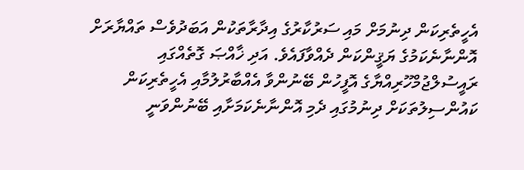އެހީތެރިކަން ދިނުމަށް މައި ސަރުކާރުގެ އިދާރާތަކުން އަބަދުވެސް ތައްޔާރަށް އޮންނާނެކަމުގެ ޔަޤީންކަން ދެއްވާފައެވެ. އަދި ޚާއްޞަ ގޮތެއްގައި ރައީސުލްޖުމްހޫރިއްޔާގެ އޮފީހުން ބޭނުންވާ އެއްބާރުލުމާއި އެހީތެރިކަން ކައުންސިލުތަކަށް ދިނުމުގައި ދެމި އޮންނާނެކަމަށާއި ބޭނުންވަނީ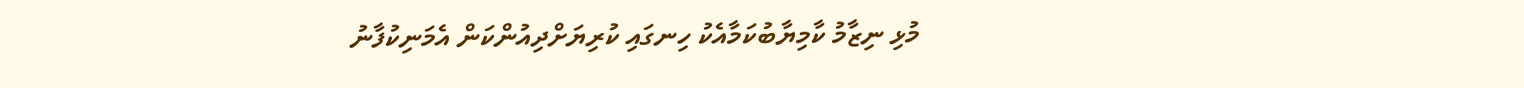މުޅި ނިޒާމު ކާމިޔާބުކަމާއެކު ހިނގައި ކުރިޔަށްދިއުންކަން އެމަނިކުފާނު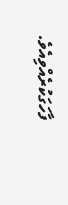ފާހަގަކުރެއްވިއެވެ.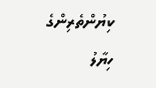ކިޔުންތެރިންގެ ހިޔާލު